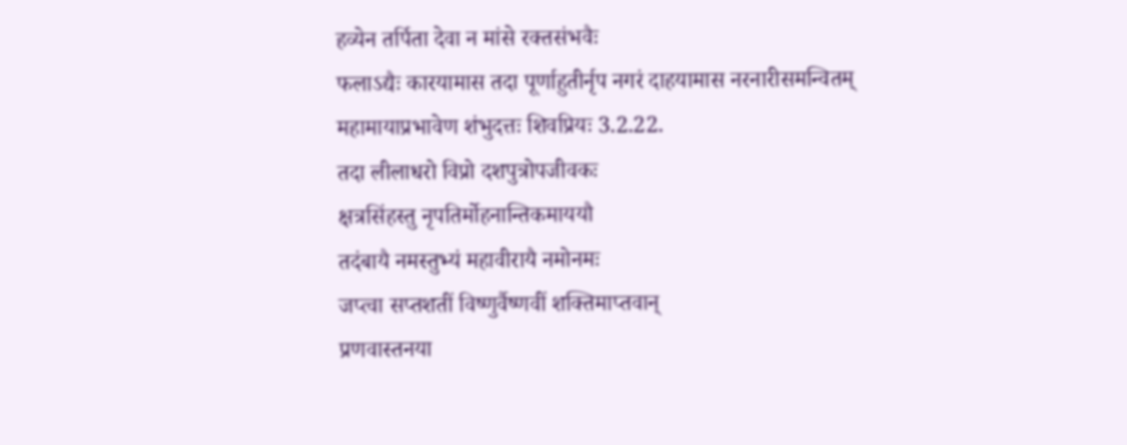हव्येन तर्पिता देवा न मांसे रक्तसंभवैः
फलाऽद्यैः कारयामास तदा पूर्णाहुतीर्नृप नगरं दाहयामास नरनारीसमन्वितम्
महामायाप्रभावेण शंभुदत्तः शिवप्रियः 3.2.22.
तदा लीलाधरो विप्रो दशपुत्रोपजीवकः
क्षत्रसिंहस्तु नृपतिर्मोहनान्तिकमाययौ
तदंबायै नमस्तुभ्यं महावीरायै नमोनमः
जप्त्वा सप्तशतीं विष्णुर्वैष्णवीं शक्तिमाप्तवान्
प्रणवास्तनया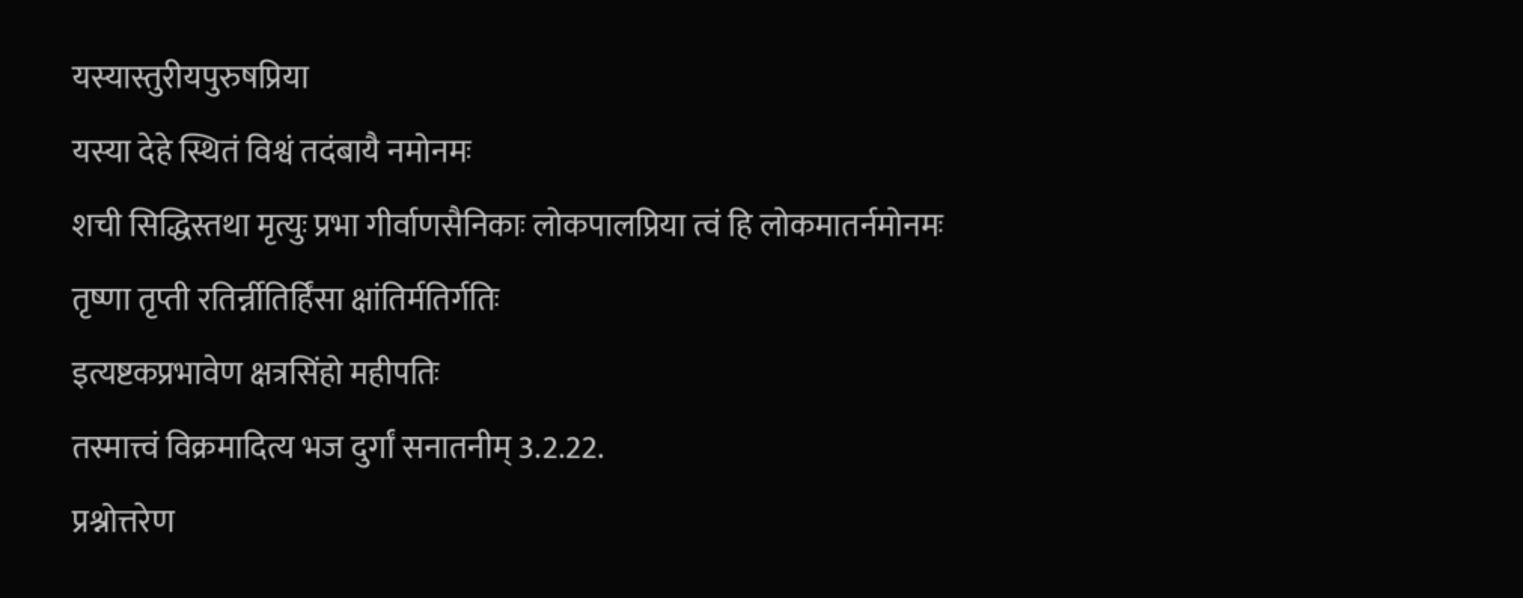यस्यास्तुरीयपुरुषप्रिया
यस्या देहे स्थितं विश्वं तदंबायै नमोनमः
शची सिद्धिस्तथा मृत्युः प्रभा गीर्वाणसैनिकाः लोकपालप्रिया त्वं हि लोकमातर्नमोनमः
तृष्णा तृप्ती रतिर्न्नीतिर्हिंसा क्षांतिर्मतिर्गतिः
इत्यष्टकप्रभावेण क्षत्रसिंहो महीपतिः
तस्मात्त्वं विक्रमादित्य भज दुर्गां सनातनीम् 3.2.22.
प्रश्नोत्तरेण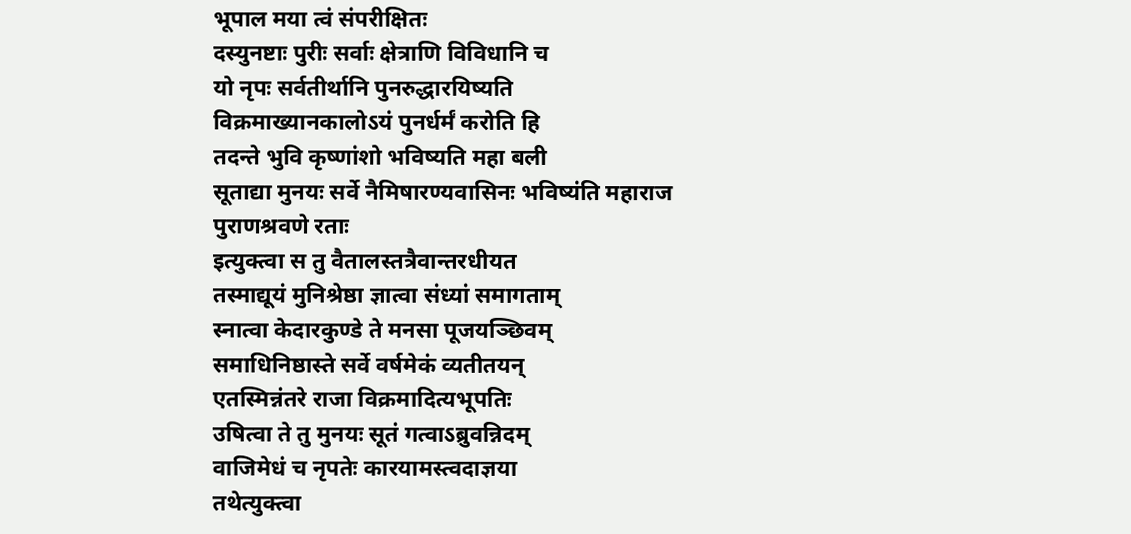भूपाल मया त्वं संपरीक्षितः
दस्युनष्टाः पुरीः सर्वाः क्षेत्राणि विविधानि च
यो नृपः सर्वतीर्थानि पुनरुद्धारयिष्यति
विक्रमाख्यानकालोऽयं पुनर्धर्मं करोति हि
तदन्ते भुवि कृष्णांशो भविष्यति महा बली
सूताद्या मुनयः सर्वे नैमिषारण्यवासिनः भविष्यंति महाराज पुराणश्रवणे रताः
इत्युक्त्वा स तु वैतालस्तत्रैवान्तरधीयत
तस्माद्यूयं मुनिश्रेष्ठा ज्ञात्वा संध्यां समागताम्
स्नात्वा केदारकुण्डे ते मनसा पूजयञ्छिवम्
समाधिनिष्ठास्ते सर्वे वर्षमेकं व्यतीतयन्
एतस्मिन्नंतरे राजा विक्रमादित्यभूपतिः
उषित्वा ते तु मुनयः सूतं गत्वाऽब्रुवन्निदम्
वाजिमेधं च नृपतेः कारयामस्त्वदाज्ञया
तथेत्युक्त्वा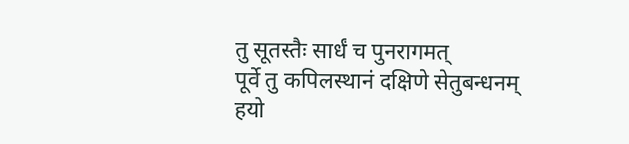तु सूतस्तैः सार्धं च पुनरागमत्
पूर्वे तु कपिलस्थानं दक्षिणे सेतुबन्धनम्
हयो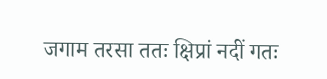जगाम तरसा ततः क्षिप्रां नदीं गतः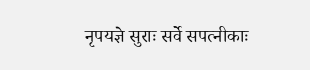नृपयज्ञे सुराः सर्वे सपत्नीकाः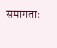समागताः